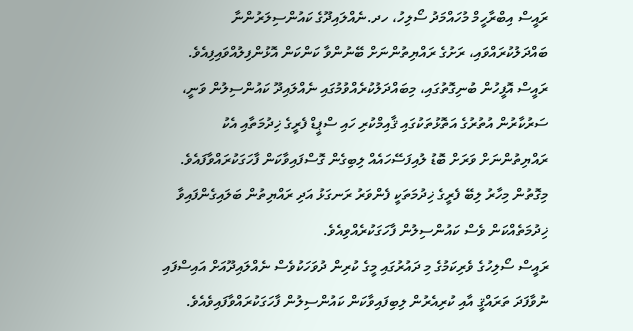ރައީސް އިބްރާހީމް މުހައްމަދު ސޯލިހު، ހދ.ނެއްލައިދޫގެ ކައުންސިލަރުންނާ ބައްދަލުކުރައްވައި، ރަށުގެ ރައްޔިތުންނަށް ބޭނުންވާ ކަންކަން އޮޅުންފިލުއްވައިފިއެވެ.
ރައީސް އޮފީހުން ބުނިގޮތުގައި، މިބައްދަލުކުރެއްވުމުގައި ނެއްލައިދޫ ކައުންސިލުން ވަނީ، ސަރުކާރުން އުތުރުގެ އަތޮޅުތަކުގައި ޤާއިމްކުރި ހައި ސްޕީޑް ފެރީގެ ޚިދުމަތާއި އެކު ރައްޔިތުންނަށް ވަރަށް ބޮޑު ލުއިފަސޭހައެއް ލިބިގެން ގޮސްފައިވާކަން ފާހަގަކުރައްވާފައެވެ.
މިގޮތުން މިހާރު ލިބޭ ފެރީގެ ޚިދުމަތަކީ ފެންވަރު ރަނގަޅު އަދި ރައްޔިތުން ބަލައިގެންފައިވާ ޚިދުމަތެއްކަން ވެސް ކައުންސިލުން ފާހަގަކުރެއްވިއެވެ.
ރައީސް ސޯލިހުގެ ވެރިކަމުގެ މި ދައުރުގައި މީގެ ކުރިން ދުވަހަކުވެސް ނެއްލައިދޫއަށް އައިސްފައި ނުވާފަދަ ތަރައްޤީ އާއި ކުރިއެރުން ލިބިފައިވާކަން ކައުންސިލުން ފާހަގަކުރައްވާފައިވެއެވެ.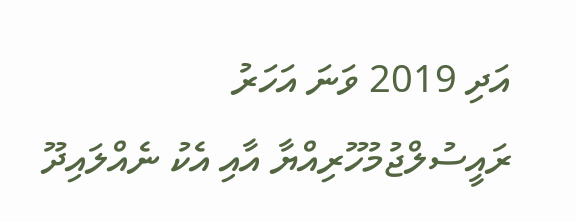އަދި 2019 ވަނަ އަހަރު ރައީސުލްޖުމުހޫރިއްޔާ އާއި އެކު ނެއްލައިދޫ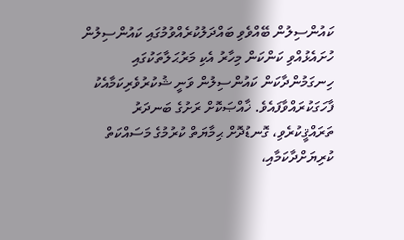ކައުންސިލުން ބޭއްވެވި ބައްދަލުކުރެއްވުމުގައި ކައުންސިލުން ހުށައެޅުއްވި ކަންކަން މިހާރު އެކި މަރުޙަލާތަކުގައި ހިނގަމުންދާކަން ކައުންސިލުން ވަނީ ޝުކުރުވެރިކަމާއެކު ފާހަގަކުރައްވާފައެވެ. ޚާއްޞަކޮށް ރަށުގެ ބަނދަރު ތަރައްޤީކުރެވި، ގޮނޑުދޮށް ޙިމާޔަތް ކުރުމުގެ މަސައްކަތް ކުރިޔަށްދާކަމާއި،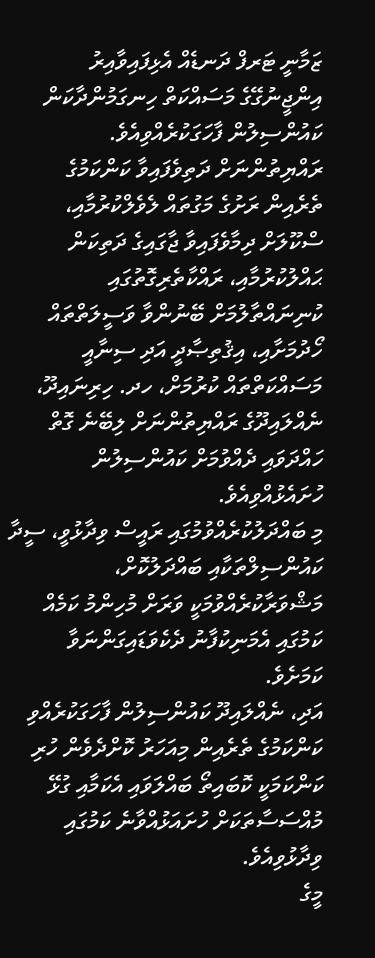ޒަމާނީ ޓަރފް ދަނޑެއް އެޅިފައިވާއިރު އިންޖީނުގޭގެ މަސައްކަތް ހިނގަމުންދާކަން ކައުންސިލުން ފާހަގަކުރެއްވިއެވެ.
ރައްޔިތުންނަށް ދަތިވެފައިވާ ކަންކަމުގެ ތެރެއިން ރަށުގެ މަގުތައް ލެވެލްކުރުމާއި، ސްކޫލަށް ދިމާވެފައިވާ ޖާގައިގެ ދަތިކަން ޙައްލުކުރުމާއި، ރައްކާތެރިގޮތުގައި ކުނިނައްތާލުމަށް ބޭނުންވާ ވަސީލަތްތައް ހޯދުމަށާއި، އިޤުތިޞާދީ އަދި ސިނާއީ މަސައްކަތްތައް ކުރުމަށް، ހދ. ހިރިނައިދޫ، ނެއްލައިދޫގެ ރައްޔިތުންނަށް ލިބޭނެ ގޮތް ހައްދަވައި ދެއްވުމަށް ކައުންސިލުން ހުށައެޅުއްވިއެވެ.
މި ބައްދަލުކުރެއްވުމުގައި ރައީސް ވިދާޅުވީ، ސީދާ ކައުންސިލްތަކާއި ބައްދަލުކޮށް، މަޝްވަރާކުރެއްވުމަކީ ވަރަށް މުހިންމު ކަމެއް ކަމުގައި އެމަނިކުފާނު ދެކެވަޑައިގަންނަވާ ކަމަށެވެ.
އަދި، ނެއްލައިދޫ ކައުންސިލުން ފާހަގަކުރެއްވި ކަންކަމުގެ ތެރެއިން މިއަހަރު ކޮށްދެވެން ހުރި ކަންކަމަކީ ކޮބައިތޯ ބައްލަވައި އެކަމާއި ގުޅޭ މުއްސަސާތަކަށް ހުށައަޅުއްވާނެ ކަމުގައި ވިދާޅުވިއެވެ.
މީގެ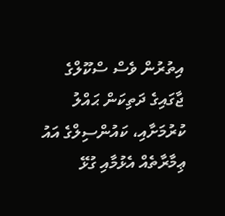އިތުރުން ވެސް ސްކޫލްގެ ޖާގައިގެ ދަތިކަން ޙައްލު ކުރުމަށާއި، ކައުންސިލްގެ އައު ޢިމާރާތެއް އެޅުމާއި ގުޅޭ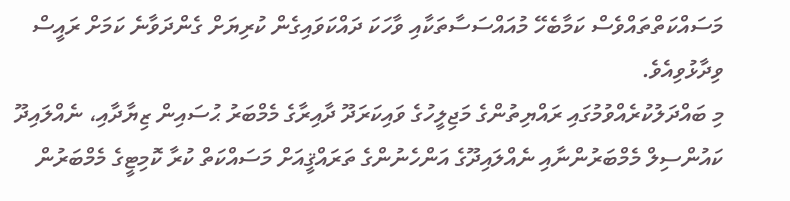މަސައްކަތްތައްވެސް ކަމާބެހޭ މުއައްސަސާތަކާއި ވާހަކަ ދައްކަވައިގެން ކުރިޔަށް ގެންދަވާނެ ކަމަށް ރައީސް ވިދާޅުވިއެވެ.
މި ބައްދަލުކުރެއްވުމުގައި ރައްޔިތުންގެ މަޖިލީހުގެ ވައިކަރަދޫ ދާއިރާގެ މެމްބަރު ޙުސައިން ޒިޔާދާއި، ނެއްލައިދޫ ކައުންސިލް މެމްބަރުންނާއި ނެއްލައިދޫގެ އަންހެނުންގެ ތަރައްޤީއަށް މަސައްކަތް ކުރާ ކޮމިޓީގެ މެމްބަރުން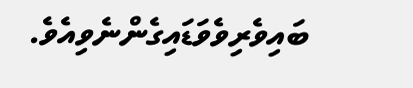ބައިވެރިވެވަޑައިގެންނެވިއެވެ.